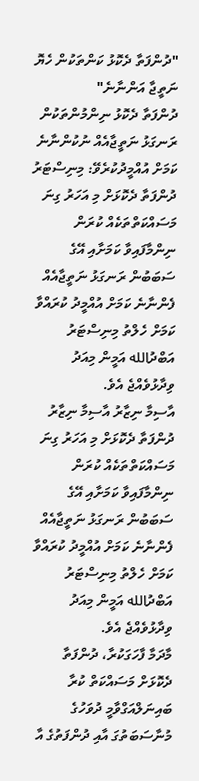"ދުންފަތާ ދެކޮޅު ކަންތަކުން ހެޔޮ ނަތީޖާ އަންނާނެ"
ދުންފަތާ ދެކޮޅު ނިންމުންތަކުން ރަނގަޅު ނަތީޖާއެއް ނުކުންނާނެ ކަމަށް އުއްމީދުކުރެވޭ: މިނިސްޓަރު
ދުންފަތާ ދެކޮޅަށް މި އަހަރު ގިނަ މަސައްކަތްތަކެއް ކުރަން ނިންމާފައިވާ ކަމަށާއި އޭގެ ސަބަބުން ރަނގަޅު ނަތީޖާއެއް ފެންނާނެ ކަމަށް އުއްމީދު ކުރައްވާ ކަމަށް ހެލްތު މިނިސްޓަރު އަބްދުالله އަމީން މިއަދު ވިދާޅުވެއްޖެ އެވެ.
އާސިމާ ނިޒާރު އާސިމާ ނިޒާރު
ދުންފަތާ ދެކޮޅަށް މި އަހަރު ގިނަ މަސައްކަތްތަކެއް ކުރަން ނިންމާފައިވާ ކަމަށާއި އޭގެ ސަބަބުން ރަނގަޅު ނަތީޖާއެއް ފެންނާނެ ކަމަށް އުއްމީދު ކުރައްވާ ކަމަށް ހެލްތު މިނިސްޓަރު އަބްދުالله އަމީން މިއަދު ވިދާޅުވެއްޖެ އެވެ.
މާދަމާ ފާހަގަކުރާ، ދުންފަތާ ދެކޮޅަށް މަސައްކަތް ކުރާ ބައިނަލްއަގްވާމީ ދުވަހުގެ މުނާސަބަތުގަ އާއި ދުންފަތުގެ އާ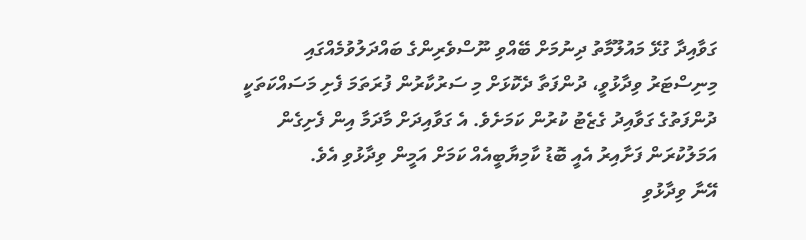ގަވާއިދާ ގުޅޭ މައުލޫމާތު ދިނުމަށް ބޭއްވި ނޫސްވެރިންގެ ބައްދަލުވުމެއްގައި މިނިސްޓަރު ވިދާޅުވީ، ދުންފަތާ ދެކޮޅަށް މި ސަރުކާރުން ފުރަތަމަ ފެށި މަސައްކަތަކީ ދުންފަތުގެ ގަވާއިދު ގެޒެޓު ކުރުން ކަމަށެވެ. އެ ގަވާއިދަށް މާދަމާ އިން ފެށިގެން އަމަލުކުރަން ފަށާއިރު އެއީ ބޮޑު ކާމިޔާބީއެއް ކަމަށް އަމީން ވިދާޅުވި އެވެ.
އޭނާ ވިދާޅުވި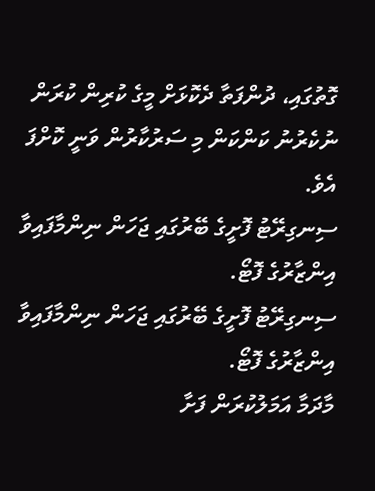ގޮތުގައި، ދުންފަތާ ދެކޮޅަށް މީގެ ކުރިން ކުރަން ނުކެރުނު ކަންކަން މި ސަރުކާރުން ވަނީ ކޮށްފަ އެވެ.
ސިނގިރޭޓު ފޮށީގެ ބޭރުގައި ޖަހަން ނިންމާފައިވާ އިންޒާރުގެ ފޮޓޯ.
ސިނގިރޭޓު ފޮށީގެ ބޭރުގައި ޖަހަން ނިންމާފައިވާ އިންޒާރުގެ ފޮޓޯ.
މާދަމާ އަމަލުކުރަން ފަށާ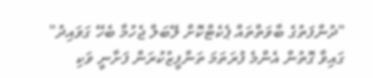"ދުންފަތުގެ ބާވަތްތައް ޕެކެޓްކޮށް ލޭބަލް ޖެހުމާ ބެހޭ ގަވައިދު" ގައިވާ ގޮތުން އެންމެ ފުރަތަމަ ތަންފީޒުކުރަން ފަށާނީ ވަކި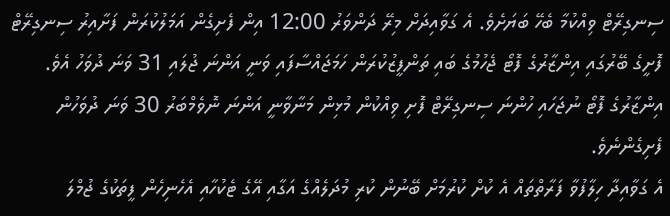ސިނގިރޭޓް ވިއްކުމާ ބެހޭ ބަޔަށެވެ. އެ ގަވާއިދަށް މިރޭ ދަންވަރު 12:00 އިން ފެށިގެން އަމަލުކުރަން ފަށާއިރު ސިނގިރޭޓް ފޮށީގެ ބޭރުގައި އިންޒާރުގެ ފޮޓޯ ޖެހުމުގެ ބައި ތަންފީޒުކުރަން ހަމަޖައްސާފައި ވަނީ އަންނަ ޖުލައި 31 ވަނަ ދުވަހު އެވެ.
އިންޒާރުގެ ފޮޓޯ ނުޖަހައި ހުންނަ ސިނގިރޭޓް ފޮށި ވިއްކުން މުޅިން މަނާވާނީ އަންނަ ނޮވެމްބަރު 30 ވަނަ ދުވަހުން ފެށިގެންނެވެ.
އެ ގަވާއިދާ ހިލާފުވާ ފަރާތްތައް އެ ކުށް ކުރުމަށް ބޭނުން ކުރި މުދަލެއްގެ އަގާއި އޭގެ ޓެކުހާއި އެހެނިހެން ފީތަކުގެ ޖުމްލަ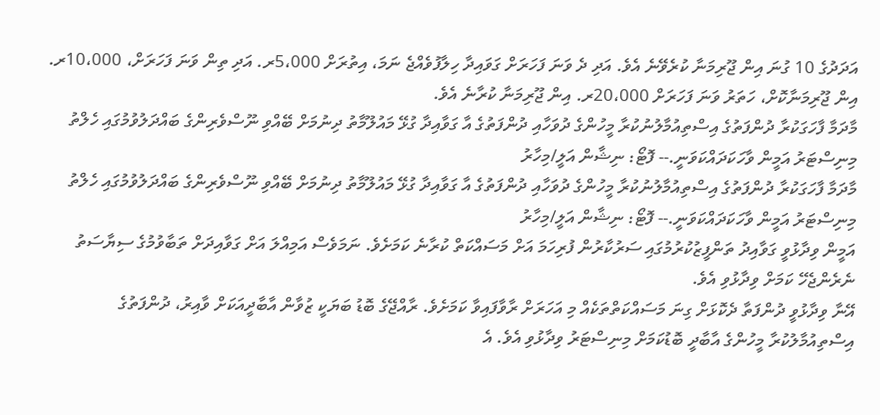އަދަދުގެ 10 ގުނަ އިން ޖޫރިމަނާ ކުރެވޭނެ އެވެ. އަދި ދެ ވަނަ ފަހަރަށް ގަވައިދާ ހިލާފުވެއްޖެ ނަމަ، އިތުރަށް 5،000ރ. އަދި ތިން ވަނަ ފަހަރަށް، 10،000ރ. އިން ޖޫރިމަނާކޮށް، ހަތަރު ވަނަ ފަހަރަށް 20،000ރ. އިން ޖޫރިމަނާ ކުރާނެ އެވެ.
މާދަމާ ފާހަގަކުރާ ދުންފަތުގެ އިސްތިއުމާލުނުކުރާ މީހުންގެ ދުވަހާއި ދުންފަތުގެ އާ ގަވާއިދާ ގުޅޭ މައުލޫމާތު ދިނުމަށް ބޭއްވި ނޫސްވެރިންގެ ބައްދަލުވުމުގައި ހެލްތު މިނިސްޓަރު އަމީން ވާހަކަދައްކަވަނީ.-- ފޮޓޯ: ނިޝާން އަލީ/މިހާރު
މާދަމާ ފާހަގަކުރާ ދުންފަތުގެ އިސްތިއުމާލުނުކުރާ މީހުންގެ ދުވަހާއި ދުންފަތުގެ އާ ގަވާއިދާ ގުޅޭ މައުލޫމާތު ދިނުމަށް ބޭއްވި ނޫސްވެރިންގެ ބައްދަލުވުމުގައި ހެލްތު މިނިސްޓަރު އަމީން ވާހަކަދައްކަވަނީ.-- ފޮޓޯ: ނިޝާން އަލީ/މިހާރު
އަމީން ވިދާޅުވީ ގަވާއިދު ތަންފީޒުކުރުމުގައި ސަރުކާރުން ފުރިހަމަ އަށް މަސައްކަތް ކުރާނެ ކަމަށެވެ. ނަމަވެސް އަމިއްލަ އަށް ގަވާއިދަށް ތަބާވުމުގެ ސިޔާސަތު ނެރެންޖެހޭ ކަމަށް ވިދާޅުވި އެވެ.
އޭނާ ވިދާޅުވީ ދުންފަތާ ދެކޮޅަށް ގިނަ މަސައްކަތްތަކެއް މި އަހަރަށް ރާވާފައިވާ ކަމަށެވެ. ރާއްޖޭގެ ބޮޑު ބަޔަކީ ޒުވާން އާބާދީއަކަށް ވާއިރު، ދުންފަތުގެ އިސްތިއުމާލުކުރާ މީހުންގެ އާބާދީ ބޮޑުކަމަށް މިނިސްޓަރު ވިދާޅުވި އެވެ. އެ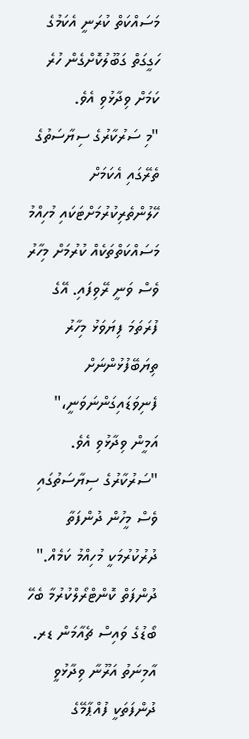މަސައްކަތް ކުރަނީ އެކަމުގެ ހަގީގަތް ގަބޫލުކޮށްގެން ހުރެ ކަމަށް ވިދާޅުވި އެވެ.
"މި ސަރުކާރުގެ ސިޔާސަތުގެ ތެރޭގައި އެކަމަށް ހޭލުންތެރިކުރުމަށްޓަކައި މުހިއްމު މަސައްކަތްތަކެއް ކުރުމަށް މިހާރު ވެސް ވަނީ ރޭވިފައި. އޭގެ ފުރަތަމަ ފިޔަވަޅު މިހާރު ތިޔަބޭފުޅުންނަށް ފެނިވަޑައިގަންނަވަނީ،" އަމީން ވިދާޅުވި އެވެ.
"ސަރުކާރުގެ ސިޔާސަތުގައި ވެސް މީހުން ދުންފަތާ ދުރުކުރުމަކީ މުހިއްމު ކަމެއް."
ދުންފަތް ކޮންޓްރޯލްކުރުމާ ބެހޭ ބޯޑުގެ ވައިސް ޗެއާމަން ޑރ. އާމިނަތު އަރޫނާ ވިދާޅުވީ ދުންފަތަކީ ފުއްޕާމޭގެ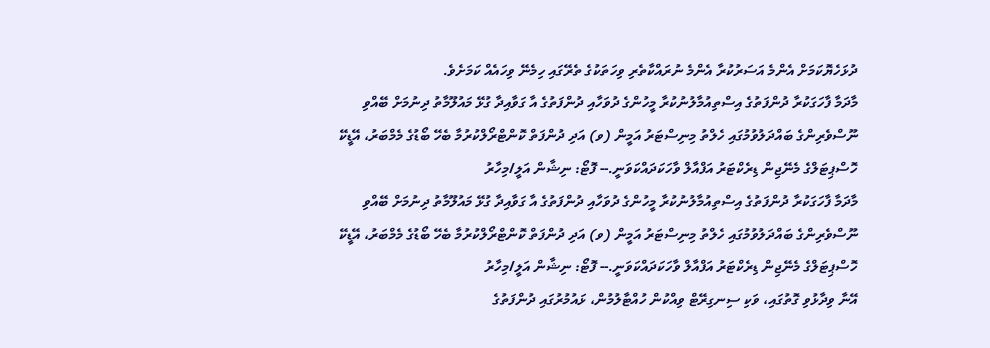ދުޅަހެޔޮކަމަށް އެންމެ އަސަރުކުރާ އެންމެ ނުރައްކާތެރި ވިހަތަކުގެ ތެރޭގައި ހިމެނޭ ވިހައެއް ކަމަށެވެ.
މާދަމާ ފާހަގަކުރާ ދުންފަތުގެ އިސްތިއުމާލުނުކުރާ މީހުންގެ ދުވަހާއި ދުންފަތުގެ އާ ގަވާއިދާ ގުޅޭ މައުލޫމާތު ދިނުމަށް ބޭއްވި ނޫސްވެރިންގެ ބައްދަލުވުމުގައި ހެލްތު މިނިސްޓަރު އަމީން (ވ) އަދި ދުންފަތް ކޮންޓްރޯލްކުރުމާ ބެހޭ ބޯޑުގެ މެމްބަރު، އޭޑީކޭ ހޮސްޕިޓަލްގެ މެނޭޖިން ޑިރެކްޓަރު އަފްއާލް ވާހަކަދައްކަވަނީ.-- ފޮޓޯ: ނިޝާން އަލީ/މިހާރު
މާދަމާ ފާހަގަކުރާ ދުންފަތުގެ އިސްތިއުމާލުނުކުރާ މީހުންގެ ދުވަހާއި ދުންފަތުގެ އާ ގަވާއިދާ ގުޅޭ މައުލޫމާތު ދިނުމަށް ބޭއްވި ނޫސްވެރިންގެ ބައްދަލުވުމުގައި ހެލްތު މިނިސްޓަރު އަމީން (ވ) އަދި ދުންފަތް ކޮންޓްރޯލްކުރުމާ ބެހޭ ބޯޑުގެ މެމްބަރު، އޭޑީކޭ ހޮސްޕިޓަލްގެ މެނޭޖިން ޑިރެކްޓަރު އަފްއާލް ވާހަކަދައްކަވަނީ.-- ފޮޓޯ: ނިޝާން އަލީ/މިހާރު
އޭނާ ވިދާޅުވި ގޮތުގައި، ވަކި ސިނގިރޭޓް ވިއްކުން ހުއްޓާލުމުން، ޅައުމުރުގައި ދުންފަތުގެ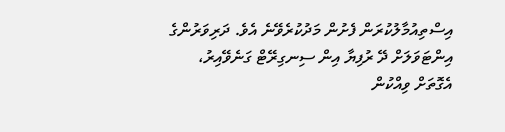އިސްތިއުމާލުކުރަން ފެށުން މަދުކުރެވޭނެ އެވެ. ދަރިވަރުންގެ އިންޓަވަލަށް ދޭ ރުފިޔާ އިން ސިނގިރޭޓް ގަނެވޭއިރު، އެގޮތަށް ވިއްކުން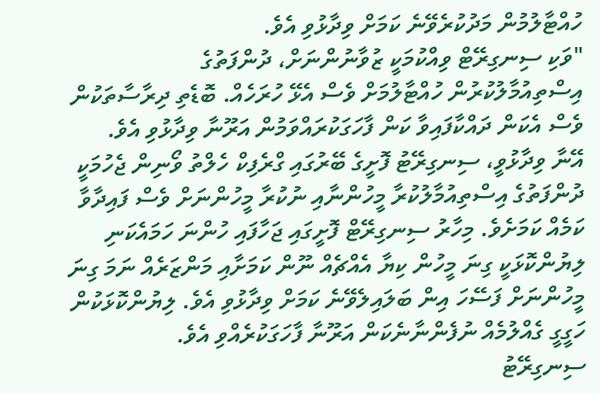ހުއްޓާލުމުން މަދުކުރެވޭނެ ކަމަށް ވިދާޅުވި އެވެ.
"ވަކި ސިނގިރޭޓް ވިއްކުމަކީ ޒުވާނުންނަށް، ދުންފަތުގެ އިސްތިއުމާލުކުރުން ހުއްޓާލުމަށް ވެސް އެޅޭ ހުރަހެއް. ބޮޑެތި ދިރާސާތަކުން ވެސް އެކަން ދައްކާފައިވާ ކަން ފާހަގަކުރައްވަމުން އަރޫނާ ވިދާޅުވި އެވެ.
އޭނާ ވިދާޅުވީ، ސިނގިރޭޓު ފޮށީގެ ބޭރުގައި ގްރެފިކް ހެލްތު ވޯނިން ޖެހުމަކީ ދުންފަތުގެ އިސްތިއުމާލުކުރާ މީހުންނާއި ނުކުރާ މީހުންނަށް ވެސް ފައިދާވާ ކަމެއް ކަމަށެވެ. މިހާރު ސިނގިރޭޓް ފޮށީގައި ޖަހާފައި ހުންނަ ހަމައެކަނި ލިޔުންކޮޅަކީ ގިނަ މީހުން ކިޔާ އެއްޗެއް ނޫން ކަމަށާއި މަންޒަރެއް ނަމަ ގިނަ މީހުންނަށް ފަސޭހަ އިން ބަލައިލެވޭނެ ކަމަށް ވިދާޅުވި އެވެ. ލިޔުންކޮޅަކުން ހަގީގީ ގެއްލުމެއް ނުފެންނާނެކަން އަރޫނާ ފާހަގަކުރެއްވި އެވެ.
ސިނގިރޭޓު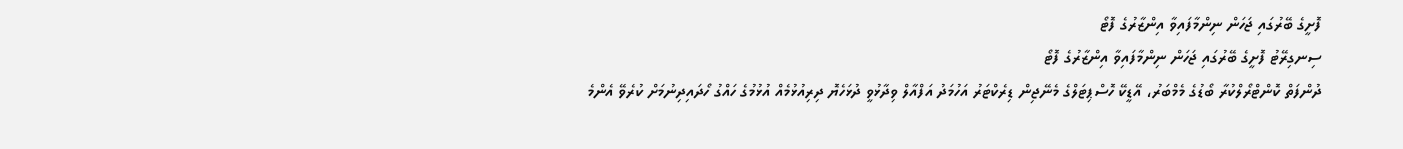ފޮށީގެ ބޭރުގައި ޖަހަން ނިންމާފައިވާ އިންޒާރުގެ ފޮޓޯ
ސިނގިރޭޓު ފޮށީގެ ބޭރުގައި ޖަހަން ނިންމާފައިވާ އިންޒާރުގެ ފޮޓޯ
ދުންފަތް ކޮންޓްރޯލްކުރާ ބޯޑުގެ މެމްބަރު، އޭޑީކޭ ހޮސްޕިޓަލްގެ މެނޭޖިން ޑިރެކްޓަރު އަހުމަދު އަފްއާލް ވިދާޅުވީ ދުޅަހެޔޮ ދިރިއުޅުމެއް އުޅުމުގެ ހައްގު ހޯދައިދިނުމަށް ކުރެވޭ އެންމެ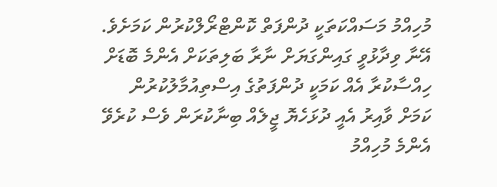މުހިއްމު މަސައްކަތަކީ ދުންފަތް ކޮންޓްރޯލްކުރުން ކަމަށެވެ. އޭނާ ވިދާޅުވީ ގައިންގަޔަށް ނާރާ ބަލިތަކަށް އެންމެ ބޮޑަށް ހިއްސާކުރާ އެއް ކަމަކީ ދުންފަތުގެ އިސްތިއުމާލުކުރުން ކަމަށް ވާއިރު އެއީ ދުޅަހެޔޮ ޖީލެއް ބިނާކުރަން ވެސް ކުރެވޭ އެންމެ މުހިއްމު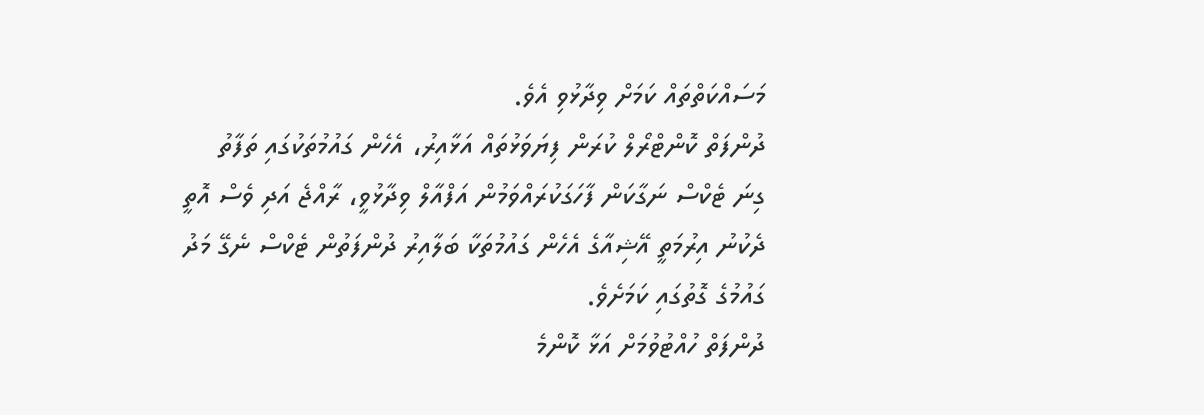މަސައްކަތްތައް ކަމަށް ވިދާޅުވި އެވެ.
ދުންފަތް ކޮންޓްރޯލް ކުރަން ފިޔަވަޅުތައް އަޅާއިރު، އެހެން ގައުމުތަކުގައި ތަފާތު ގިނަ ޓެކްސް ނަގާކަން ފާހަގަކުރައްވަމުން އަފްއާލް ވިދާޅުވީ، ރާއްޖެ އަދި ވެސް އޮތީ ދެކުނު އިރުމަތީ އޭޝިއާގެ އެހެން ގައުމުތަކާ ބަލާއިރު ދުންފަތުން ޓެކްސް ނެގޭ މަދު ގައުމުގެ ގޮތުގައި ކަމަށެވެ.
ދުންފަތް ހުއްޓުވުމަށް އަޅާ ކޮންމެ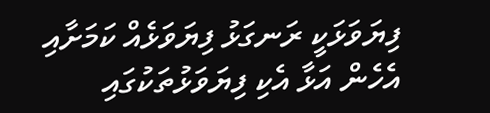ފިޔަވަޅަކީ ރަނގަޅު ފިޔަވަޅެއް ކަމަށާއި އެހެން އަޅާ އެކި ފިޔަވަޅުތަކުގައި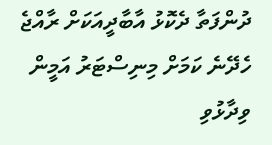ދުންފަތާ ދެކޮޅު އާބާދީއަކަށް ރާއްޖެ ހެދޭނެ ކަމަށް މިނިސްޓަރު އަމީން ވިދާޅުވި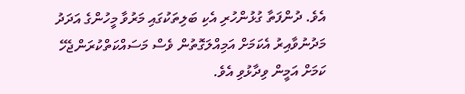އެވެ. ދުންފަތާ ގުޅުންހުރި އެކި ބަލިތަކުގައި މަރުވާ މީހުންގެ އަދަދު މަދުނުވާއިރު އެކަމަށް އަމިއްލަގޮތުން ވެސް މަސައްކަތްކުރަންޖެހޭ ކަމަށް އަމީން ވިދާޅުވި އެވެ.